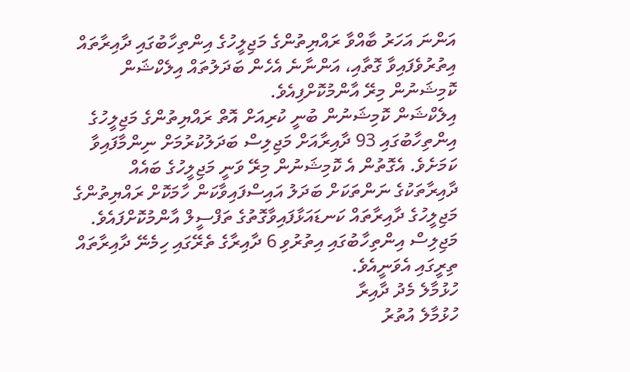އަންނަ އަހަރު ބާއްވާ ރައްޔިތުންގެ މަޖިލީހުގެ އިންތިހާބުގައި ދާއިރާތައް އިތުރުވެފައިވާ ގޮތާއި، އަންނާނެ އެހެން ބަދަލުތައް އިލެކްޝަން ކޮމިޝަނުން މިރޭ އާންމުކޮށްފިއެވެ.
އިލެކްޝަން ކޮމިޝަނުން ބުނީ ކުރިއަށް އޮތް ރައްޔިތުންގެ މަޖިލީހުގެ އިންތިހާބުގައި 93 ދާއިރާއަށް މަޖިލިސް ބަދަލުކުރުމަށް ނިންމާފައިވާ ކަމަށެވެ. އެގޮތުން އެ ކޮމިޝަނުން މިރޭ ވަނީ މަޖިލީހުގެ ބައެއް ދާއިރާތަކުގެ ނަންތަކަށް ބަދަލު އައިސްފައިވާކަން ހާމަކޮށް ރައްޔިތުންގެ މަޖިލީހުގެ ދާއިރާތައް ކަނޑައަޅާފައިވާގޮތުގެ ތަފްސީލް އާންމުކޮށްފައެވެ.
މަޖިލިސް އިންތިހާބުގައި އިތުރުވި 6 ދާއިރާގެ ތެރޭގައި ހިމެނޭ ދާއިރާތައް ތިރީގައި އެވަނީއެވެ.
ހުޅުމާލެ މެދު ދާއިރާ
ހުޅުމާލެ އުތުރު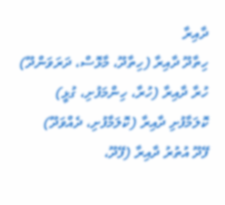ދާއިރާ
ހިތާދޫ ދާއިރާ (ހިތާދޫ، މާޅޮސް، ދަރަވަންދޫ)
ހުރާ ދާއިރާ (ހުރާ، ހިންމަފުށި، ގުޅީ)
ކޮލަމާފުށި ދާއިރާ (ކޮލަމާފުށި، ދެއްވަދޫ)
ފޭދޫ އުތުރު ދާއިރާ (ފޭދޫ،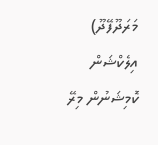މަރަދޫފޭދޫ)
އިލެކްޝަން ކޮމިޝަނުން މިރޭ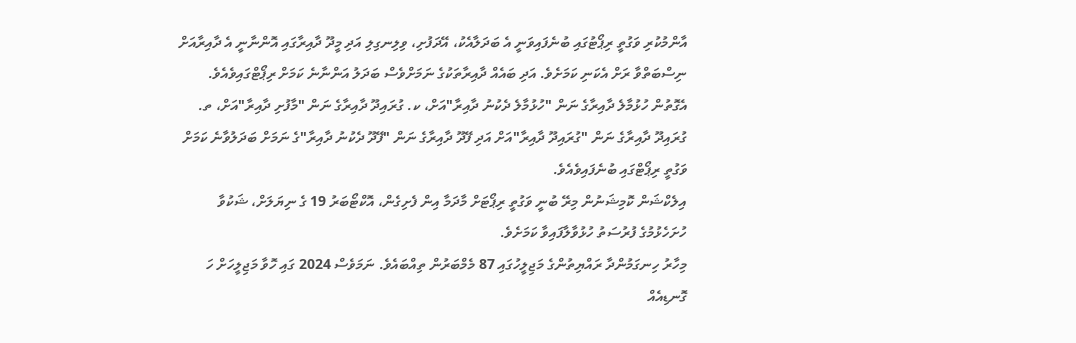އާންމުކުރި ވަގުތީ ރިޕޯޓުގައި ބުނެފައިވަނީ އެ ބަދަލާއެކު، އޭދަފުށި، ވިލިނގިލި އަދި މީދޫ ދާއިރާގައި އޮންނާނީ އެ ދާއިރާއަށް ނިސްބަތްވާ ރަށް އެކަނި ކަމަށެވެ. އަދި ބައެއް ދާއިރާތަކުގެ ނަމަށްވެސް ބަދަލު އަންނާނެ ކަމަށް ރިޕޯޓްގައިވެއެވެ.
އެގޮތުން ހުޅުމާލެ ދާއިރާގެ ނަން "ހުޅުމާލެ ދެކުނު ދާއިރާ"އަށް، ކ. ގުރައިދޫ ދާއިރާގެ ނަން "މާފުށި ދާއިރާ"އަށް، ތ. ގުރައިދޫ ދާއިރާގެ ނަން "ގުރައިދޫ ދާއިރާ"އަށް އަދި ފޭދޫ ދާއިރާގެ ނަން "ފޭދޫ ދެކުނު ދާއިރާ"ގެ ނަމަށް ބަދަލުވާނެ ކަމަށް ވަގުތީ ރިޕޯޓްގައި ބުނެފައިވެއެވެ.
އިލެކްޝަން ކޮމިޝަނުން މިރޭ ބުނީ ވަގުތީ ރިޕޯޓަށް މާދަމާ އިން ފެށިގެން، އޮކްޓޯބަރު 19 ގެ ނިޔަލަށް، ޝަކުވާ ހުށަހެޅުމުގެ ފުރުސަތު ހުޅުވާލާފައިވާ ކަމަށެވެ.
މިހާރު ހިނގަމުންދާ ރައްޔިތުންގެ މަޖިލީހުގައި 87 މެމްބަރުން ތިއްބައެވެ. ނަމަވެސް 2024 ގައި ހޮވާ މަޖިލީހަށް ހަ ގޮނޑިއެއް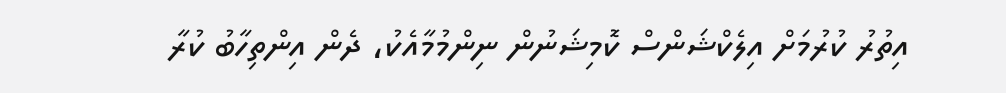އިތުރު ކުރުމަށް އިލެކްޝަންސް ކޮމިޝަނުން ނިންމުމާއެކު، ދެން އިންތިހާބު ކުރާ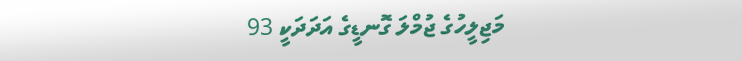މަޖިލީހުގެ ޖުމްލަ ގޮނޑީގެ އަދަދަކީ 93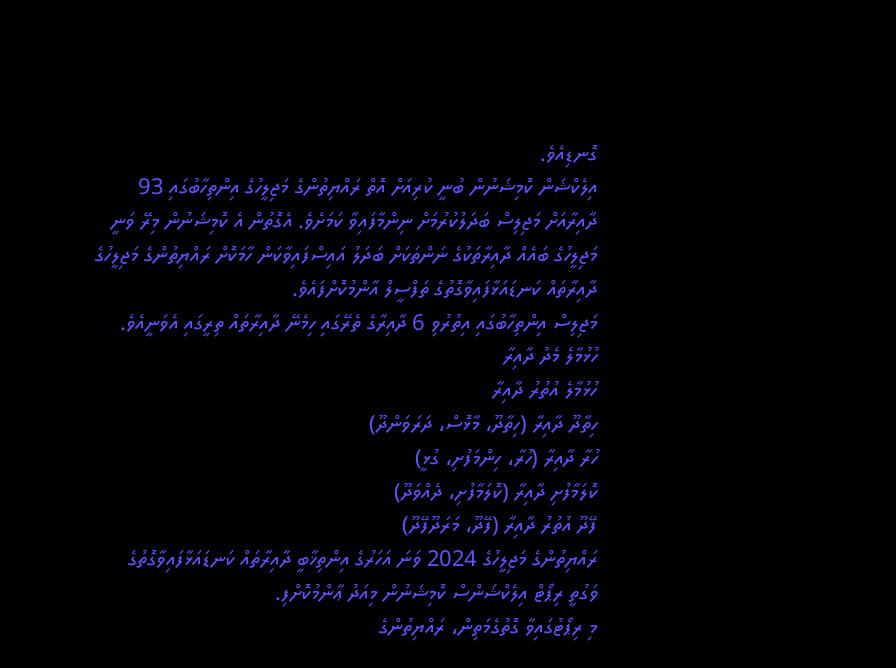ގޮނޑިއެވެ.
އިލެކްޝަން ކޮމިޝަނުން ބުނީ ކުރިއަށް އޮތް ރައްޔިތުންގެ މަޖިލީހުގެ އިންތިހާބުގައި 93 ދާއިރާއަށް މަޖިލިސް ބަދަލުކުރުމަށް ނިންމާފައިވާ ކަމަށެވެ. އެގޮތުން އެ ކޮމިޝަނުން މިރޭ ވަނީ މަޖިލީހުގެ ބައެއް ދާއިރާތަކުގެ ނަންތަކަށް ބަދަލު އައިސްފައިވާކަން ހާމަކޮށް ރައްޔިތުންގެ މަޖިލީހުގެ ދާއިރާތައް ކަނޑައަޅާފައިވާގޮތުގެ ތަފްސީލް އާންމުކޮށްފައެވެ.
މަޖިލިސް އިންތިހާބުގައި އިތުރުވި 6 ދާއިރާގެ ތެރޭގައި ހިމެނޭ ދާއިރާތައް ތިރީގައި އެވަނީއެވެ.
ހުޅުމާލެ މެދު ދާއިރާ
ހުޅުމާލެ އުތުރު ދާއިރާ
ހިތާދޫ ދާއިރާ (ހިތާދޫ، މާޅޮސް، ދަރަވަންދޫ)
ހުރާ ދާއިރާ (ހުރާ، ހިންމަފުށި، ގުޅީ)
ކޮލަމާފުށި ދާއިރާ (ކޮލަމާފުށި، ދެއްވަދޫ)
ފޭދޫ އުތުރު ދާއިރާ (ފޭދޫ، މަރަދޫފޭދޫ)
ރައްޔިތުންގެ މަޖިލީހުގެ 2024 ވަނަ އަހަރުގެ އިންތިޚާބީ ދާއިރާތައް ކަނޑައަޅާފައިވާގޮތުގެ ވަގުތީ ރިޕޯޓް އިލެކްޝަންސް ކޮމިޝަނުން މިއަދު ޢާންމުކޮށްފި.
މި ރިޕޯޓުގައިވާ ގޮތުގެމަތިން، ރައްޔިތުންގެ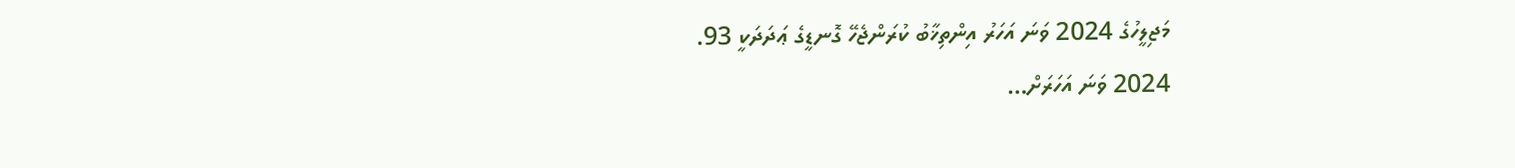މަޖިލީހުގެ 2024 ވަނަ އަހަރު އިންތިޚާބު ކުރަންޖެހޭ ގޮނޑީގެ ޢަދަދަކީ 93.
2024 ވަނަ އަހަރަށް…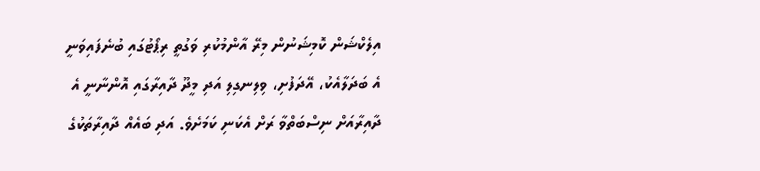އިލެކްޝަން ކޮމިޝަނުން މިރޭ އާންމުކުރި ވަގުތީ ރިޕޯޓުގައި ބުނެފައިވަނީ އެ ބަދަލާއެކު، އޭދަފުށި، ވިލިނގިލި އަދި މީދޫ ދާއިރާގައި އޮންނާނީ އެ ދާއިރާއަށް ނިސްބަތްވާ ރަށް އެކަނި ކަމަށެވެ. އަދި ބައެއް ދާއިރާތަކުގެ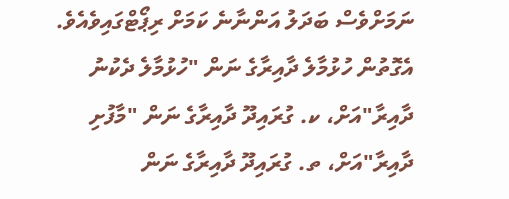ނަމަށްވެސް ބަދަލު އަންނާނެ ކަމަށް ރިޕޯޓްގައިވެއެވެ.
އެގޮތުން ހުޅުމާލެ ދާއިރާގެ ނަން "ހުޅުމާލެ ދެކުނު ދާއިރާ"އަށް، ކ. ގުރައިދޫ ދާއިރާގެ ނަން "މާފުށި ދާއިރާ"އަށް، ތ. ގުރައިދޫ ދާއިރާގެ ނަން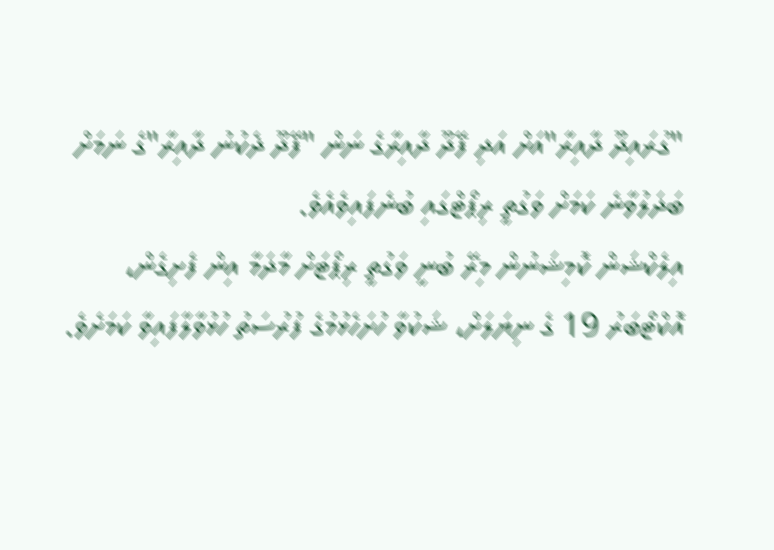"ގުރައިދޫ ދާއިރާ"އަށް އަދި ފޭދޫ ދާއިރާގެ ނަން "ފޭދޫ ދެކުނު ދާއިރާ"ގެ ނަމަށް ބަދަލުވާނެ ކަމަށް ވަގުތީ ރިޕޯޓްގައި ބުނެފައިވެއެވެ.
އިލެކްޝަން ކޮމިޝަނުން މިރޭ ބުނީ ވަގުތީ ރިޕޯޓަށް މާދަމާ އިން ފެށިގެން، އޮކްޓޯބަރު 19 ގެ ނިޔަލަށް، ޝަކުވާ ހުށަހެޅުމުގެ ފުރުސަތު ހުޅުވާލާފައިވާ ކަމަށެވެ.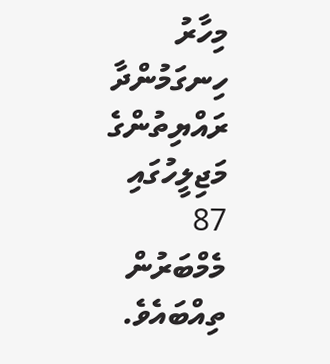މިހާރު ހިނގަމުންދާ ރައްޔިތުންގެ މަޖިލީހުގައި 87 މެމްބަރުން ތިއްބައެވެ.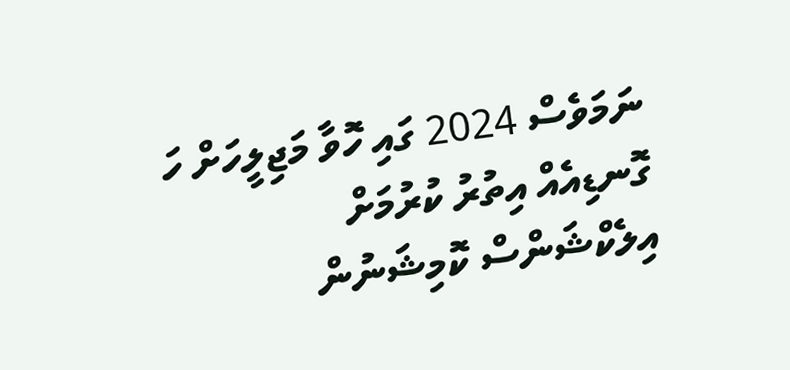ނަމަވެސް 2024 ގައި ހޮވާ މަޖިލީހަށް ހަ ގޮނޑިއެއް އިތުރު ކުރުމަށް އިލެކްޝަންސް ކޮމިޝަނުން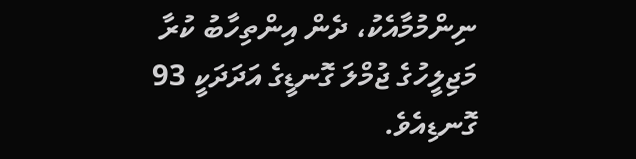ނިންމުމާއެކު، ދެން އިންތިހާބު ކުރާ މަޖިލީހުގެ ޖުމްލަ ގޮނޑީގެ އަދަދަކީ 93 ގޮނޑިއެވެ.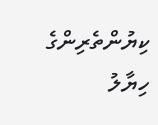ކިޔުންތެރިންގެ ހިޔާލު